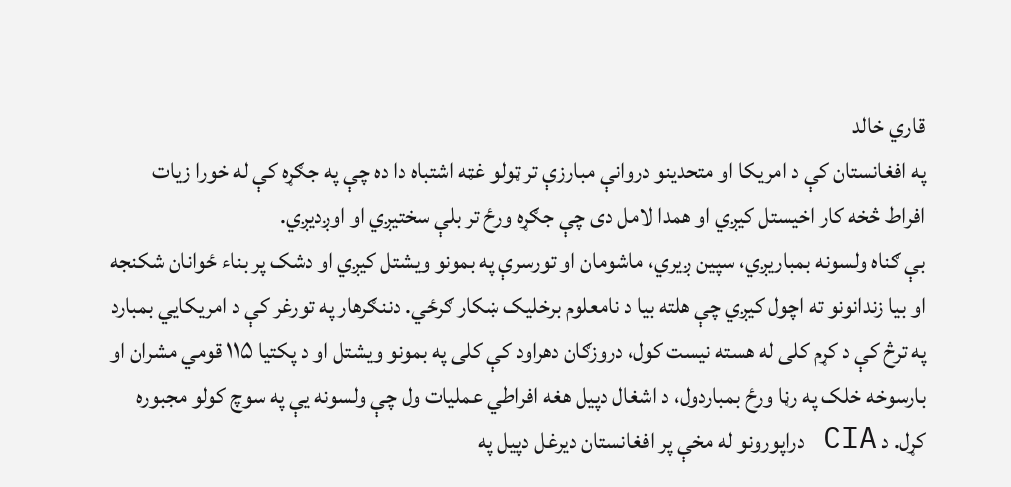قاري خالد
په افغانستان کې د امریکا او متحدینو دروانې مبارزې تر ټولو غټه اشتباه دا ده چې په جګړه کې له خورا زیات افراط څخه کار اخیستل کیږي او همدا لامل دی چې جګړه ورځ تر بلې سختیږي او اوږدیږي.
بې ګناه ولسونه بمباریږي، سپین ږیري، ماشومان او تورسرې په بمونو ویشتل کیږي او دشک پر بناء ځوانان شکنجه او بیا زندانونو ته اچول کیږي چې هلته بیا د نامعلوم برخلیک ښکار ګرځي. دننګرهار په تورغر کې د امریکایي بمبارد په ترڅ کې د کړم کلی له هسته نیست کول، دروزګان دهراود کې کلی په بمونو ویشتل او د پکتیا ۱۱۵ قومي مشران او بارسوخه خلک په رڼا ورځ بمباردول، د اشغال دپیل هغه افراطي عملیات ول چې ولسونه یې په سوچ کولو مجبوره کړل. د CIA دراپورونو له مخې پر افغانستان دیرغل دپیل په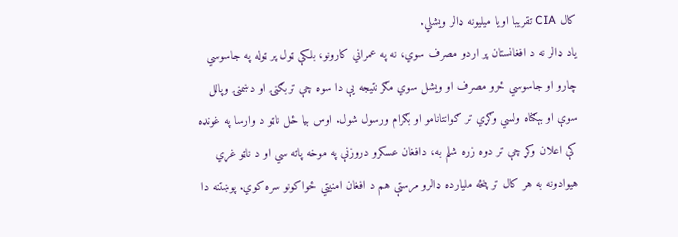کال CIA تقریبا اویا میلیونه ډالر ویشلي.
یاد ډالر نه د افغانستان پر اردو مصرف سوي، نه په عمراني کارونو، بلکې ټول پر ټوله په جاسوسي چارو او جاسوسي ځرو مصرف او ویشل سوي مګر نتیجه یې دا سوه چې تربګنۍ او دښمنۍ وپالل سوې او بېګناه ولسي وګړي تر ګوانتانامو او بګرام ورسول شول. اوس بیا ځل ناټو د وارسا په غونډه کې اعلان وکړ چې تر دوه زره شلم به، دافغان عسکرو دروزنې په موخه پاته سي او د ناټو غړي هیوادونه به هر کال تر پنځه ملیارده ډالرو مرستې هم د افغان امنیتي ځواکونو سره کوي. پوښتنه دا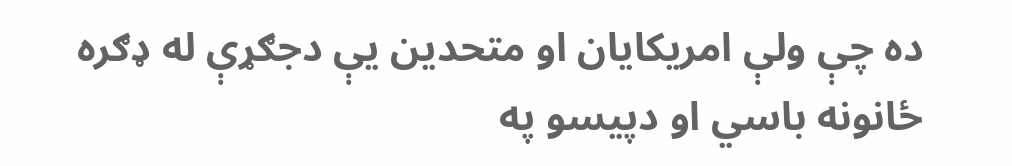ده چې ولې امریکایان او متحدین یې دجګړې له ډګره ځانونه باسي او دپیسو په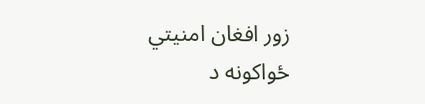زور افغان امنیتي ځواکونه د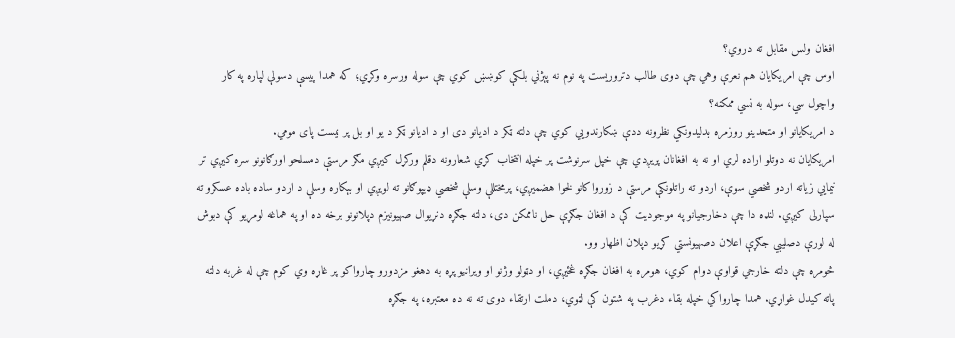افغان ولس مقابل ته دروي؟
اوس چې امریکایان هم نعرې وهي چې دوی طالب دتروریست په نوم نه پېژني بلکې کوښښ کوي چې سوله ورسره وکړي؛ که همدا پیسې دسولې لپاره په کار واچول سي، سوله به نسي ممکنه؟
د امریکایانو او متحدینو روزمره بدلیدونکي نظرونه ددې ښکارندویي کوي چې دلته ټکر د ادیانو دی او د ادیانو ټکر د یو او بل پر نیست پای مومي.
امریکایان نه دوتلو اراده لري او نه به افغانان پریږدي چې خپل سرنوشت پر خپله انتخاب کړي شعارونه دقلم ورکړل کیږي مګر مرستې دمسلحو اورګانونو سره کیږي تر نیمایي زیاته اردو شخصي سوې، اردو ته راتلونکې مرستې د زورواکانو لخوا هضمیږي، پرمختللې وسلې شخصي ډیپوګانو ته لویږي او بېکاره وسلې د اردو ساده باده عسکرو ته سپارلی کیږي. لنډه دا چې دخارجیانو په موجودیت کې د افغان جګړې حل ناممکن دی، دلته جګړه دنړیوال صهیونیزم دپلانونو برخه ده او په هماغه لومړیو کې دبوش له لورې دصلیبي جګړې اعلان دصهیونستي کړیو دپلان اظهار وو.
څومره چې دلته خارجي قواوې دوام کوي، هومره به افغان جګړه غځیږي، او دټولو وژنو او ویرانیو پړه به دهغو مزدورو چارواکو پر غاړه وي کوم چې له غربه دلته پاته کیدل غواړي. همدا چارواکي خپله بقاء دغرب په شتون کې لټوي، دملت ارتقاء دوی ته نه ده معتبره، په جګړه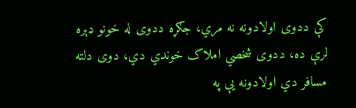کې ددوی اولادونه نه مري، جګړه ددوی له خونو ډېره لرې ده، ددوی شخصي املاک خوندي دي، دوی دلته مسافر دي اولادونه یې په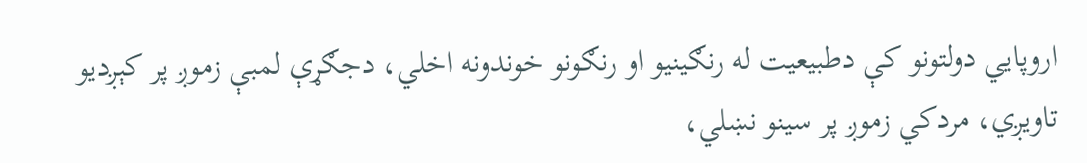اروپایي دولتونو کې دطبیعیت له رنګینیو او رنګونو خوندونه اخلي، دجګړې لمبې زموږ پر کېږدیو تاویږي، مردکي زموږ پر سینو نښلي،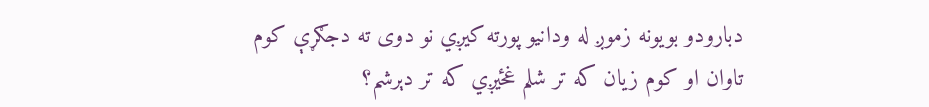دبارودو بویونه زموږ له ودانیو پورته کیږي نو دوی ته دجګړې کوم تاوان او کوم زیان که تر شلم غځیږي که تر دېرشم؟